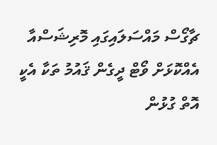ޗާގޯސް މައްސަލައިގައި މޮރިޝަސްއާ އެއްކޮޅަށް ވޯޓް ދީގެން ޤައުމު ތަކާ އެކީ އޮތް ގުޅުން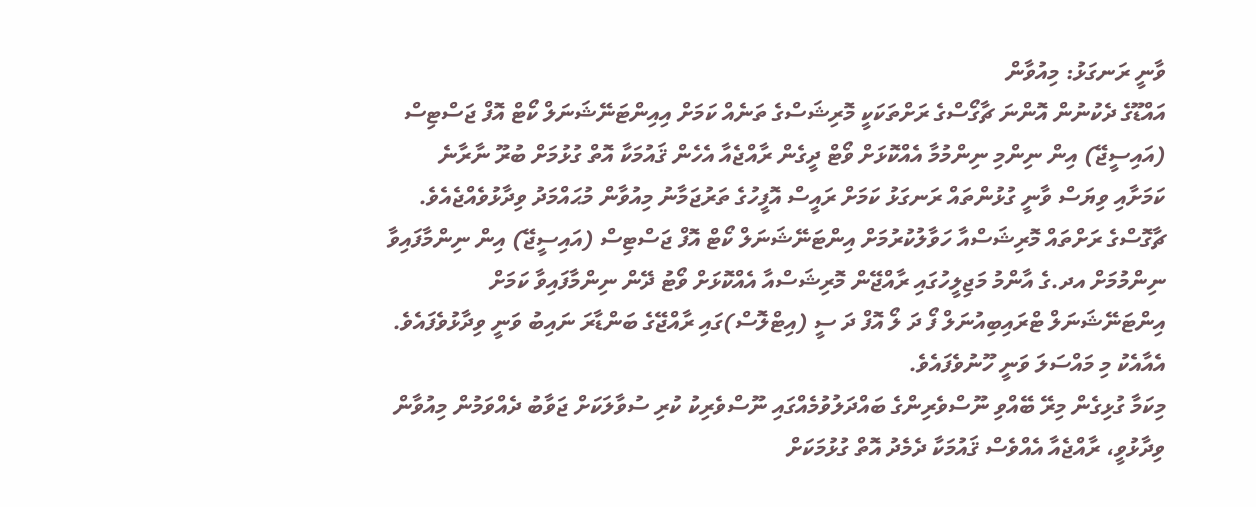ވާނީ ރަނގަޅު: މިއުވާން
އައްޑޫގެ ދެކުނުން އޮންނަ ޗާގޯސްގެ ރަށްތަކަކީ މޮރިޝަސްގެ ތަނެއް ކަމަށް އިއިންޓަނޭޝަނަލް ކޯޓް އޮފް ޖަސްޓިސް (އައިސީޖޭ) އިން ނިންމި ނިންމުމާ އެއްކޮޅަށް ވޯޓް ދީގެން ރާއްޖެއާ އެހެން ޤައުމަކާ އޮތް ގުޅުމަށް ބުރޫ ނާރާނެ ކަމަށާއި ވިޔަސް ވާނީ ގުޅުންތައް ރަނގަޅު ކަމަށް ރައީސް އޮފީހުގެ ތަރުޖަމާނު މިއުވާން މުޙައްމަދު ވިދާޅުވެއްޖެއެވެ.
ޗާގޮސްގެ ރަށްތައް މޮރިޝަސްއާ ހަވާލުކުރުމަށް އިންޓަނޭޝަނަލް ކޯޓް އޮފް ޖަސްޓިސް (އައިސީޖޭ) އިން ނިންމާފައިވާ ނިންމުމަށް އދ.ގެ އާންމު މަޖިލީހުގައި ރާއްޖޭން މޮރިޝަސްއާ އެއްކޮޅަށް ވޯޓު ދޭން ނިންމާފައިވާ ކަމަށް އިންޓަނޭޝަނަލް ޓްރައިބިއުނަލް ފޯ ދަ ލޯ އޮފް ދަ ސީ (އިޓްލޮސް)ގައި ރާއްޖޭގެ ބަންޑާރަ ނައިބު ވަނީ ވިދާޅުވެފައެވެ. އެއާއެކު މި މައްސަލަ ވަނީ ހޫނުވެފައެވެ.
މިކަމާ ގުޅިގެން މިރޭ ބޭއްވި ނޫސްވެރިންގެ ބައްދަލުވުމެއްގައި ނޫސްވެރިކު ކުރި ސުވާލަކަށް ޖަވާބު ދެއްވަމުން މިއުވާން ވިދާޅުވީ، ރާއްޖެއާ އެއްވެސް ޤައުމަކާ ދެމެދު އޮތް ގުޅުމަކަށް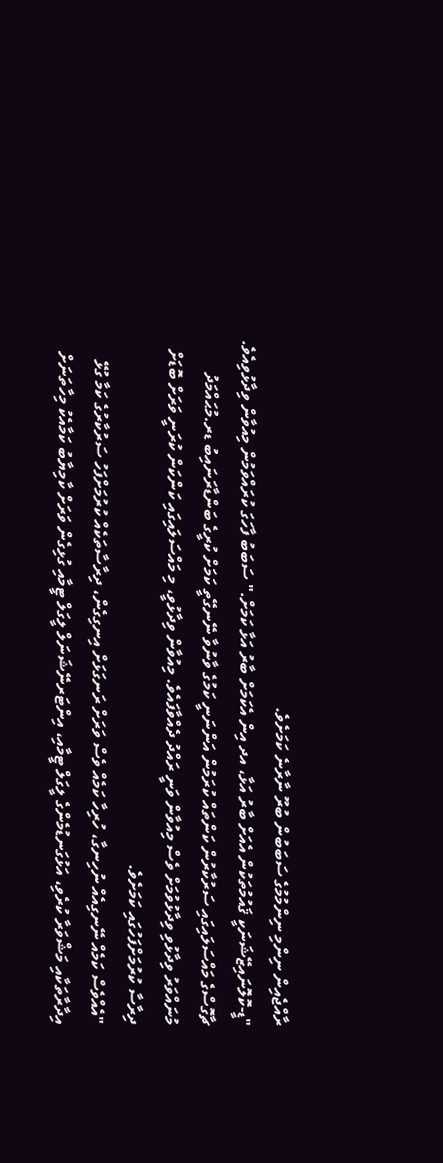ރާއްޖެއިން ނިންމި ނިންމުމުގެ ސަބަބުން ބުރޫ ނާރާނެ ކަމަށެވެ.
"ޑީ-ކޮލޮނައިޒޭޝަނަކީ ޤައުމުތަކުން އެއަށް ބާރު އަޅާ، އދ އިން އެކަމަށް ބާރު އަޅާ ކަމަށް." ސަބަބު ފާހަގަ ކުރައްވަމުން މިއުވާން ވިދާޅުވިއެވެ.
ޗާގޮސްގެ މައްސަލައިގައި ސަރުކާރުން ކަންތައް ކުރަމުން އަންނަނީ ކަމުގެ ވާނުވާ ނޭނގޭތީ ކަމަށް ކުރީގެ ބަންޑާރަނައިބު ޑރ.މުޙައްމަދު މުނައްވަރު ވިދާޅުވި ވިދާޅުވުމަށް ވެސް މިއުވާން ވަނީ ރައްދު ދެއްވާފައެވެ. މިއުވާން ވިދާޅުވީ، މި މައްސަލައިގައި ކަންކަން ކުރަނީ ވަރަށް ބޮޑަށް ދިރާސާ ކުރުމަށްފަހުގައި ކަމަށެވެ.
"އެއްވެސް ކަމެއް ނޭނގިއެއް ނުހިނގާ، ހުރިހާ ކަމެއް ވެސް ވަރަށް ރަނގަޅަށް އިނގިގެން، ދިރާސާތަކެއް ކުރުމަށްފަހު ސަރުކާރުގެ ކަމާ ގުޅޭ އިދާރާތަކާއި މަޝްވަރާ ކުރެވި، އަޅުގަނޑުމެންގެ ލީގަލް ޓީމާއި، އިންޓަރނޭޝަނަލް ލީގަލް ޓީމާއި ގުޅިގެން ވަރަށް ކާމިޔާބު ކަމާއެކު މިހާތަނަށް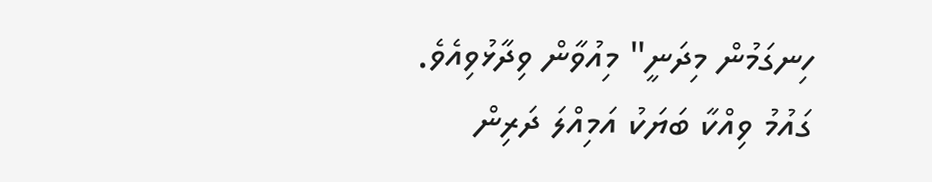ހިނގަމުން މިދަނީ" މިއުވާން ވިދާޅުވިއެވެ.
ގައުމު ވިއްކާ ބަޔަކު އަމިއްލަ ދަރިން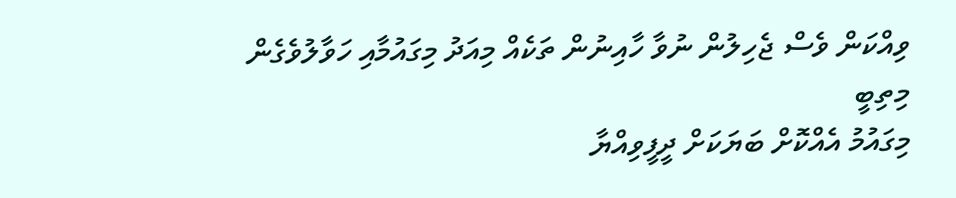ވިއްކަން ވެސް ޖެހިލުން ނުވާ ހާއިނުން ތަކެއް މިއަދު މިގައުމާއި ހަވާލުވެގެން މިތިބީ
މިގައުމު އެއްކޮށް ބަޔަކަށް ދީފީވިއްޔާ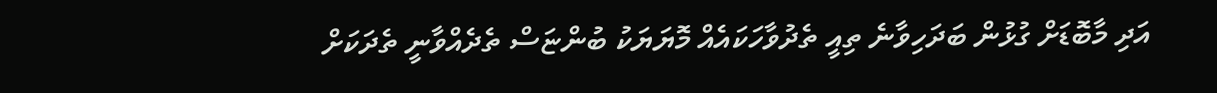އަދި މާބޮޑަށް ގުޅުން ބަދަހިވާނެ ތިއީ ތެދުވާހަކައެއް މޮޔަޔަކު ބުންޏަސް ތެދެއްވާނީ ތެދަކަށް